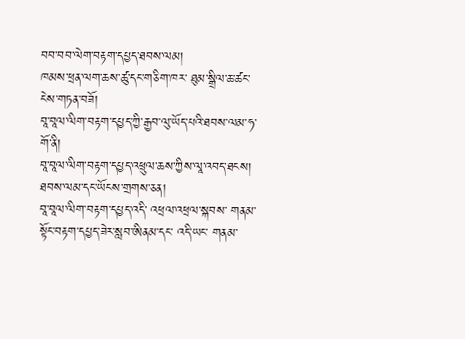བབ་བབ་ལེག་བརྟག་དཔྱད་ཐབས་ལམ།
ཁམས་ཕྲན་ལག་ཆས་ཚུ་དང་གཅིག་ཁར་ ཐུམ་སྒྲིལ་ཆ་ཚང་ངེས་གཏན་བཟོ།
བཱ་བཱལ་ལིག་བརྟག་དཔྱད་ཀྱི་རྒྱབ་ལུ་ཡོད་པའི་ཐབས་ལམ་ཧ་གོ་ནི།
བཱ་བཱལ་ལིག་བརྟག་དཔྱད་འཕྲུལ་ཆས་ཀྱིས་ལཱ་འབད་ཐངས། ཐབས་ལམ་དང་ཡོངས་གྲགས་ཅན།
བཱ་བཱལ་ལིག་བརྟག་དཔྱད་འདི་ འཕྲལ་འཕྲལ་སྐབས་ གནམ་སྟོང་བརྟག་དཔྱད་ཟེར་སླབ་ཨིནམ་དང་ འདི་ཡང་ གནམ་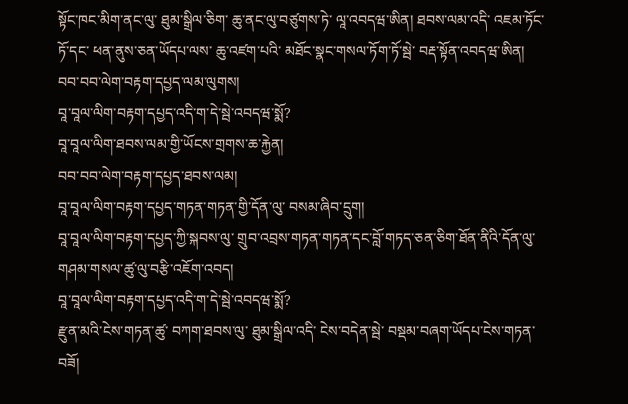སྟོང་ཁང་མིག་ནང་ལུ་ ཐུམ་སྒྲིལ་ཅིག་ ཆུ་ནང་ལུ་བཙུགས་ཏེ་ ལཱ་འབདཝ་ཨིན། ཐབས་ལམ་འདི་ འཇམ་ཏོང་ཏོ་དང་ ཕན་ནུས་ཅན་ཡོདཔ་ལས་ ཆུ་འཛག་པའི་ མཐོང་སྣང་གསལ་ཏོག་ཏོ་སྦེ་ བརྡ་སྟོན་འབདཝ་ཨིན།
བབ་བབ་ལེག་བརྟག་དཔྱད་ལམ་ལུགས།
བཱ་བཱལ་ལིག་བརྟག་དཔྱད་འདི་ག་དེ་སྦེ་འབདཝ་སྨོ?
བཱ་བཱལ་ལིག་ཐབས་ལམ་གྱི་ཡོངས་གྲགས་ཆ་རྐྱེན།
བབ་བབ་ལེག་བརྟག་དཔྱད་ཐབས་ལམ།
བཱ་བཱལ་ལིག་བརྟག་དཔྱད་གཏན་གཏན་གྱི་དོན་ལུ་ བསམ་ཞིབ་དྲུག།
བཱ་བཱལ་ལིག་བརྟག་དཔྱད་ཀྱི་སྐབས་ལུ་ གྲུབ་འབྲས་གཏན་གཏན་དང་བློ་གཏད་ཅན་ཅིག་ཐོན་ནིའི་དོན་ལུ་ གཤམ་གསལ་ཚུ་ལུ་བརྩི་འཇོག་འབད།
བཱ་བཱལ་ལིག་བརྟག་དཔྱད་འདི་ག་དེ་སྦེ་འབདཝ་སྨོ?
རྫུན་མའི་ངེས་གཏན་ཚུ་ བཀག་ཐབས་ལུ་ ཐུམ་སྒྲིལ་འདི་ ངེས་བདེན་སྦེ་ བསྡམ་བཞག་ཡོདཔ་ངེས་གཏན་བཟོ།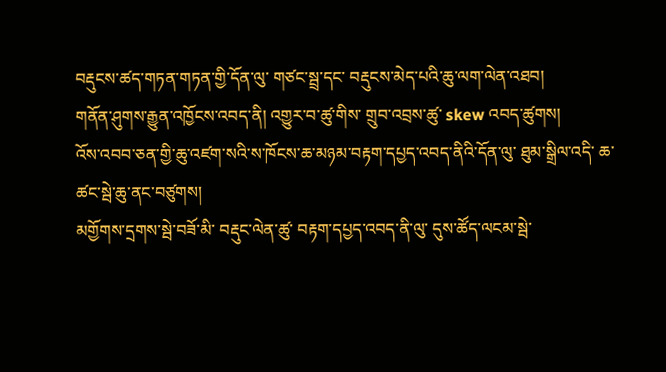བརྡུངས་ཚད་གཏན་གཏན་གྱི་དོན་ལུ་ གཙང་སྦྲ་དང་ བརྡུངས་མེད་པའི་ཆུ་ལག་ལེན་འཐབ།
གནོན་ཤུགས་རྒྱུན་འཁྱོངས་འབད་ནི། འགྱུར་བ་ཚུ་གིས་ གྲུབ་འབྲས་ཚུ་ skew འབད་ཚུགས།
འོས་འབབ་ཅན་གྱི་ཆུ་འཛག་སའི་ས་ཁོངས་ཆ་མཉམ་བརྟག་དཔྱད་འབད་ནིའི་དོན་ལུ་ ཐུམ་སྒྲིལ་འདི་ ཆ་ཚང་སྦེ་ཆུ་ནང་བཙུགས།
མགྱོགས་དྲགས་སྦེ་བཟོ་མི་ བརྡུང་ལེན་ཚུ་ བརྟག་དཔྱད་འབད་ནི་ལུ་ དུས་ཚོད་ལངམ་སྦེ་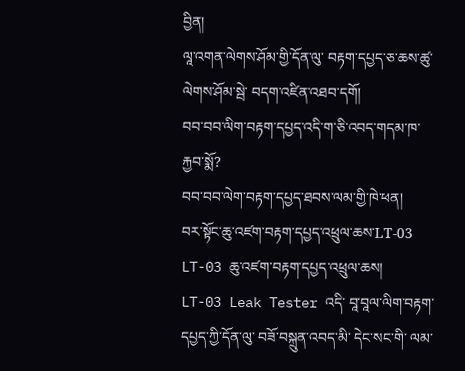བྱིན།
ལཱ་འགན་ལེགས་ཤོམ་གྱི་དོན་ལུ་ བརྟག་དཔྱད་ཅ་ཆས་ཚུ་ ལེགས་ཤོམ་སྦེ་ བདག་འཛིན་འཐབ་དགོ།
བབ་བབ་ལིག་བརྟག་དཔྱད་འདི་ག་ཅི་འབད་གདམ་ཁ་རྐྱབ་སྨོ?
བབ་བབ་ལེག་བརྟག་དཔྱད་ཐབས་ལམ་གྱི་ཁེ་ཕན།
བར་སྟོང་ཆུ་འཛག་བརྟག་དཔྱད་འཕྲུལ་ཆས་LT-03
LT-03 ཆུ་འཛག་བརྟག་དཔྱད་འཕྲུལ་ཆས།
LT-03 Leak Tester འདི་ བཱ་བཱལ་ལིག་བརྟག་དཔྱད་ཀྱི་དོན་ལུ་ བཟོ་བསྐྲུན་འབད་མི་ དེང་སང་གི་ ལམ་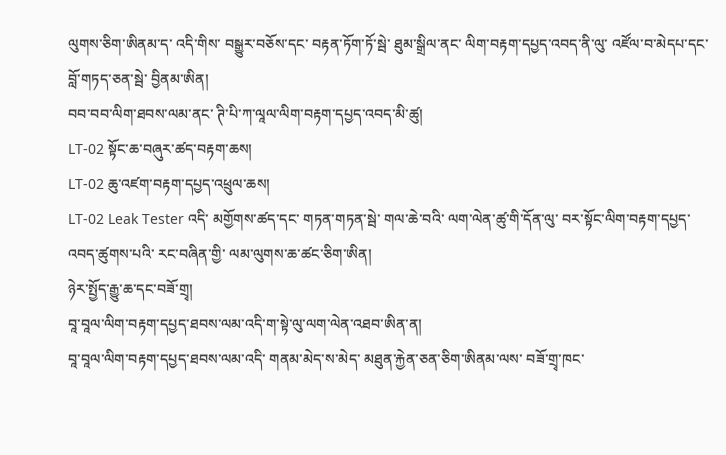ལུགས་ཅིག་ཨིནམ་ད་ འདི་གིས་ བསྒྱུར་བཅོས་དང་ བརྟན་ཏོག་ཏོ་སྦེ་ ཐུམ་སྒྲིལ་ནང་ ལིག་བརྟག་དཔྱད་འབད་ནི་ལུ་ འཛོལ་བ་མེདཔ་དང་ བློ་གཏད་ཅན་སྦེ་ བྱིནམ་ཨིན།
བབ་བབ་ལིག་ཐབས་ལམ་ནང་ ཊི་པི་ཀ་ལཱལ་ལིག་བརྟག་དཔྱད་འབད་མི་ཚུ།
LT-02 སྟོང་ཆ་བཞུར་ཚད་བརྟག་ཆས།
LT-02 ཆུ་འཛག་བརྟག་དཔྱད་འཕྲུལ་ཆས།
LT-02 Leak Tester འདི་ མགྱོགས་ཚད་དང་ གཏན་གཏན་སྦེ་ གལ་ཆེ་བའི་ ལག་ལེན་ཚུ་གི་དོན་ལུ་ བར་སྟོང་ལིག་བརྟག་དཔྱད་འབད་ཚུགས་པའི་ རང་བཞིན་གྱི་ ལམ་ལུགས་ཆ་ཚང་ཅིག་ཨིན།
ཉེར་སྤྱོད་རྒྱུ་ཆ་དང་བཟོ་གྲྭ།
བཱ་བཱལ་ལིག་བརྟག་དཔྱད་ཐབས་ལམ་འདི་ག་སྟེ་ལུ་ལག་ལེན་འཐབ་ཨིན་ན།
བཱ་བཱལ་ལིག་བརྟག་དཔྱད་ཐབས་ལམ་འདི་ གནམ་མེད་ས་མེད་ མཐུན་རྐྱེན་ཅན་ཅིག་ཨིནམ་ལས་ བཟོ་གྲྭ་ཁང་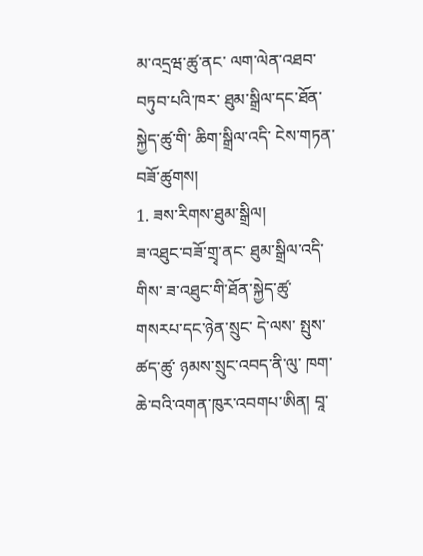མ་འདྲཝ་ཚུ་ནང་ ལག་ལེན་འཐབ་བཏུབ་པའི་ཁར་ ཐུམ་སྒྲིལ་དང་ཐོན་སྐྱེད་ཚུ་གི་ ཆིག་སྒྲིལ་འདི་ ངེས་གཏན་བཟོ་ཚུགས།
1. ཟས་རིགས་ཐུམ་སྒྲིལ།
ཟ་འཐུང་བཟོ་གྲྭ་ནང་ ཐུམ་སྒྲིལ་འདི་གིས་ ཟ་འཐུང་གི་ཐོན་སྐྱེད་ཚུ་ གསརཔ་དང་ཉེན་སྲུང་ དེ་ལས་ སྤུས་ཚད་ཚུ་ ཉམས་སྲུང་འབད་ནི་ལུ་ ཁག་ཆེ་བའི་འགན་ཁུར་འབགཔ་ཨིན། བཱ་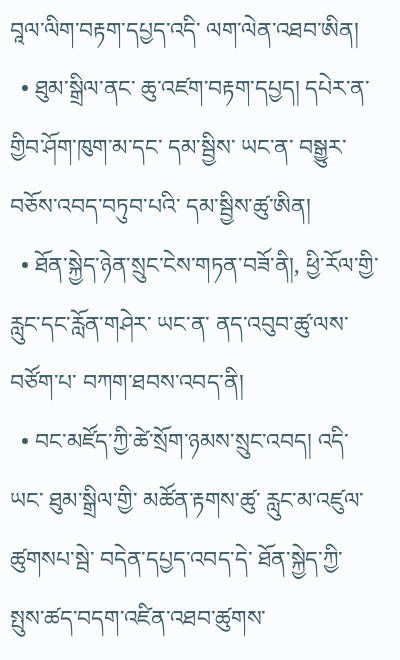བཱལ་ལིག་བརྟག་དཔྱད་འདི་ ལག་ལེན་འཐབ་ཨིན།
  • ཐུམ་སྒྲིལ་ནང་ ཆུ་འཛག་བརྟག་དཔྱད། དཔེར་ན་ གྱིབ་ཤོག་ཁུག་མ་དང་ དམ་སྦྱིས་ ཡང་ན་ བསྒྱུར་བཅོས་འབད་བཏུབ་པའི་ དམ་སྦྱིས་ཚུ་ཨིན།
  • ཐོན་སྐྱེད་ཉེན་སྲུང་ངེས་གཏན་བཟོ་ནི།, ཕྱི་རོལ་གྱི་རླུང་དང་རློན་གཤེར་ ཡང་ན་ ནད་འབུབ་ཚུ་ལས་ བཙོག་པ་ བཀག་ཐབས་འབད་ནི།
  • བང་མཛོད་ཀྱི་ཚེ་སྲོག་ཉམས་སྲུང་འབད། འདི་ཡང་ ཐུམ་སྒྲིལ་གྱི་ མཚོན་རྟགས་ཚུ་ རླུང་མ་འཛུལ་ཚུགསཔ་སྦེ་ བདེན་དཔྱད་འབད་དེ་ ཐོན་སྐྱེད་ཀྱི་ སྤུས་ཚད་བདག་འཛིན་འཐབ་ཚུགས་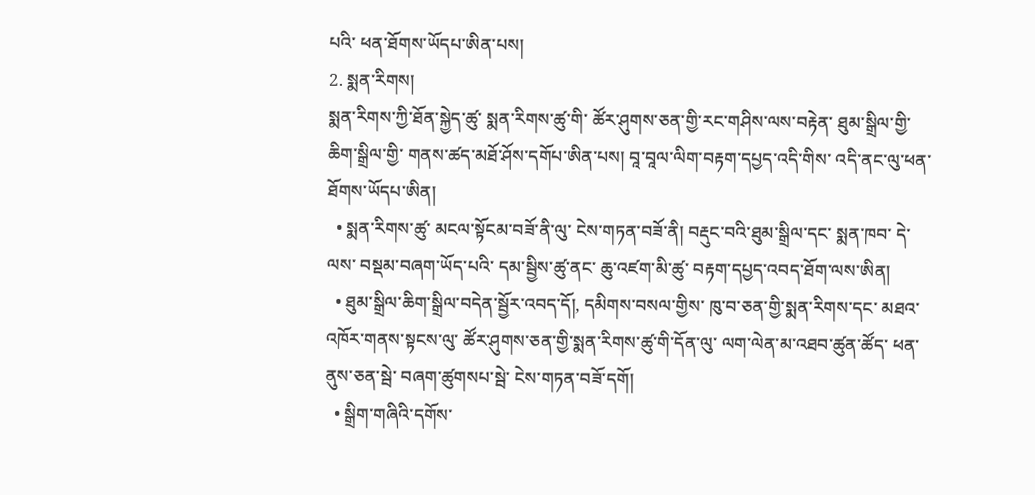པའི་ ཕན་ཐོགས་ཡོདཔ་ཨིན་པས།
2. སྨན་རིགས།
སྨན་རིགས་ཀྱི་ཐོན་སྐྱེད་ཚུ་ སྨན་རིགས་ཚུ་གི་ ཚོར་ཤུགས་ཅན་གྱི་རང་གཤིས་ལས་བརྟེན་ ཐུམ་སྒྲིལ་གྱི་ ཆིག་སྒྲིལ་གྱི་ གནས་ཚད་མཐོ་ཤོས་དགོཔ་ཨིན་པས། བཱ་བཱལ་ལིག་བརྟག་དཔྱད་འདི་གིས་ འདི་ནང་ལུ་ཕན་ཐོགས་ཡོདཔ་ཨིན།
  • སྨན་རིགས་ཚུ་ མངལ་སྟོངམ་བཟོ་ནི་ལུ་ ངེས་གཏན་བཟོ་ནི། བརྡུང་བའི་ཐུམ་སྒྲིལ་དང་ སྨན་ཁབ་ དེ་ལས་ བསྡམ་བཞག་ཡོད་པའི་ དམ་སྦྱིས་ཚུ་ནང་ ཆུ་འཛག་མི་ཚུ་ བརྟག་དཔྱད་འབད་ཐོག་ལས་ཨིན།
  • ཐུམ་སྒྲིལ་ཆིག་སྒྲིལ་བདེན་སྦྱོར་འབད་དོ།, དམིགས་བསལ་གྱིས་ ཁུ་བ་ཅན་གྱི་སྨན་རིགས་དང་ མཐའ་འཁོར་གནས་སྟངས་ལུ་ ཚོར་ཤུགས་ཅན་གྱི་སྨན་རིགས་ཚུ་གི་དོན་ལུ་ ལག་ལེན་མ་འཐབ་ཚུན་ཚོད་ ཕན་ནུས་ཅན་སྦེ་ བཞག་ཚུགསཔ་སྦེ་ ངེས་གཏན་བཟོ་དགོ།
  • སྒྲིག་གཞིའི་དགོས་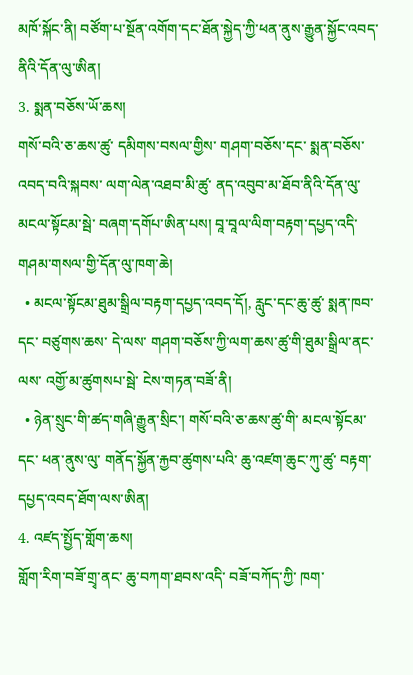མཁོ་སྐོང་ནི། བཙོག་པ་སྔོན་འགོག་དང་ཐོན་སྐྱེད་ཀྱི་ཕན་ནུས་རྒྱུན་སྐྱོང་འབད་ནིའི་དོན་ལུ་ཨིན།
3. སྨན་བཅོས་ཡོ་ཆས།
གསོ་བའི་ཅ་ཆས་ཚུ་ དམིགས་བསལ་གྱིས་ གཤག་བཅོས་དང་ སྨན་བཅོས་འབད་བའི་སྐབས་ ལག་ལེན་འཐབ་མི་ཚུ་ ནད་འབུབ་མ་ཐོབ་ནིའི་དོན་ལུ་ མངལ་སྟོངམ་སྦེ་ བཞག་དགོཔ་ཨིན་པས། བཱ་བཱལ་ལིག་བརྟག་དཔྱད་འདི་ གཤམ་གསལ་གྱི་དོན་ལུ་ཁག་ཆེ།
  • མངལ་སྟོངམ་ཐུམ་སྒྲིལ་བརྟག་དཔྱད་འབད་དོ།, རླུང་དང་ཆུ་ཚུ་ སྨན་ཁབ་དང་ བཙུགས་ཆས་ དེ་ལས་ གཤག་བཅོས་ཀྱི་ལག་ཆས་ཚུ་གི་ཐུམ་སྒྲིལ་ནང་ལས་ འགྱོ་མ་ཚུགསཔ་སྦེ་ ངེས་གཏན་བཟོ་ནི།
  • ཉེན་སྲུང་གི་ཚད་གཞི་རྒྱུན་སྲིང་། གསོ་བའི་ཅ་ཆས་ཚུ་གི་ མངལ་སྟོངམ་དང་ ཕན་ནུས་ལུ་ གནོད་སྐྱོན་རྐྱབ་ཚུགས་པའི་ ཆུ་འཛག་ཆུང་ཀུ་ཚུ་ བརྟག་དཔྱད་འབད་ཐོག་ལས་ཨིན།
4. འཛད་སྤྱོད་གློག་ཆས།
གློག་རིག་བཟོ་གྲྭ་ནང་ ཆུ་བཀག་ཐབས་འདི་ བཟོ་བཀོད་ཀྱི་ ཁག་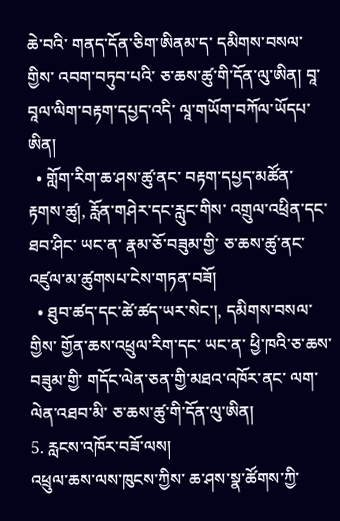ཆེ་བའི་ གནད་དོན་ཅིག་ཨིནམ་ད་ དམིགས་བསལ་གྱིས་ འབག་བཏུབ་པའི་ ཅ་ཆས་ཚུ་གི་དོན་ལུ་ཨིན། བཱ་བཱལ་ལིག་བརྟག་དཔྱད་འདི་ ལཱ་གཡོག་བཀོལ་ཡོདཔ་ཨིན།
  • གློག་རིག་ཆ་ཤས་ཚུ་ནང་ བརྟག་དཔྱད་མཚོན་རྟགས་ཚུ།, རློན་གཤེར་དང་རླུང་གིས་ འགྲུལ་འཕྲིན་དང་ ཐབ་ཤིང་ ཡང་ན་ རྣམ་ཅོ་བཟུམ་གྱི་ ཅ་ཆས་ཚུ་ནང་ འཛུལ་མ་ཚུགསཔ་ངེས་གཏན་བཟོ།
  • ཐུབ་ཚད་དང་ཚེ་ཚད་ཡར་སེང་།, དམིགས་བསལ་གྱིས་ གྱོན་ཆས་འཕྲུལ་རིག་དང་ ཡང་ན་ ཕྱི་ཁའི་ཅ་ཆས་བཟུམ་གྱི་ གདོང་ལེན་ཅན་གྱི་མཐའ་འཁོར་ནང་ ལག་ལེན་འཐབ་མི་ ཅ་ཆས་ཚུ་གི་དོན་ལུ་ཨིན།
5. རླངས་འཁོར་བཟོ་ལས།
འཕྲུལ་ཆས་ལས་ཁུངས་ཀྱིས་ ཆ་ཤས་སྣ་ཚོགས་ཀྱི་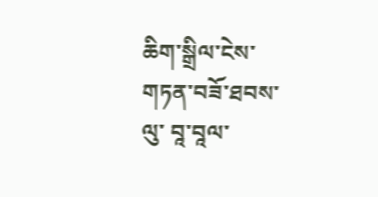ཆིག་སྒྲིལ་ངེས་གཏན་བཟོ་ཐབས་ལུ་ བཱ་བཱལ་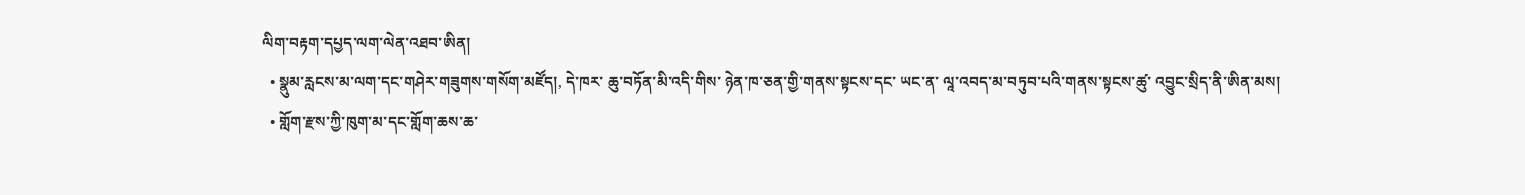ལིག་བརྟག་དཔྱད་ལག་ལེན་འཐབ་ཨིན།
  • སྣུམ་རླངས་མ་ལག་དང་གཤེར་གཟུགས་གསོག་མཛོད།, དེ་ཁར་ ཆུ་བཏོན་མི་འདི་གིས་ ཉེན་ཁ་ཅན་གྱི་གནས་སྟངས་དང་ ཡང་ན་ ལཱ་འབད་མ་བཏུབ་པའི་གནས་སྟངས་ཚུ་ འབྱུང་སྲིད་ནི་ཨིན་མས།
  • གློག་རྫས་ཀྱི་ཁུག་མ་དང་གློག་ཆས་ཆ་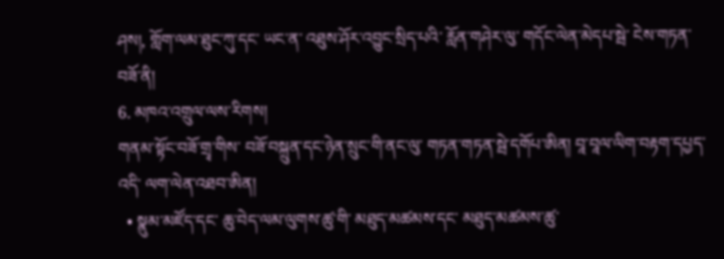ཤས།, གློག་ལམ་ཐུང་ཀུ་དང་ ཡང་ན་ འཐུས་ཤོར་འབྱུང་སྲིད་པའི་ རློན་གཤེར་ལུ་ གདོང་ལེན་མེདཔ་སྦེ་ ངེས་གཏན་བཟོ་ནི།
6. མཁའ་འགྲུལ་ལས་རིགས།
གནམ་སྟོང་བཟོ་གྲྭ་གིས་ བཟོ་བསྐྲུན་དང་ཉེན་སྲུང་གི་ནང་ལུ་ གཏན་གཏན་སྦེ་དགོཔ་ཨིན། བཱ་བཱལ་ལིག་བརྟག་དཔྱད་འདི་ ལག་ལེན་འཐབ་ཨིན།
  • སྣུམ་མཛོད་དང་ ཆུ་བེད་ལམ་ལུགས་ཚུ་གི་ མཐུད་མཚམས་དང་ མཐུད་མཚམས་ཚུ་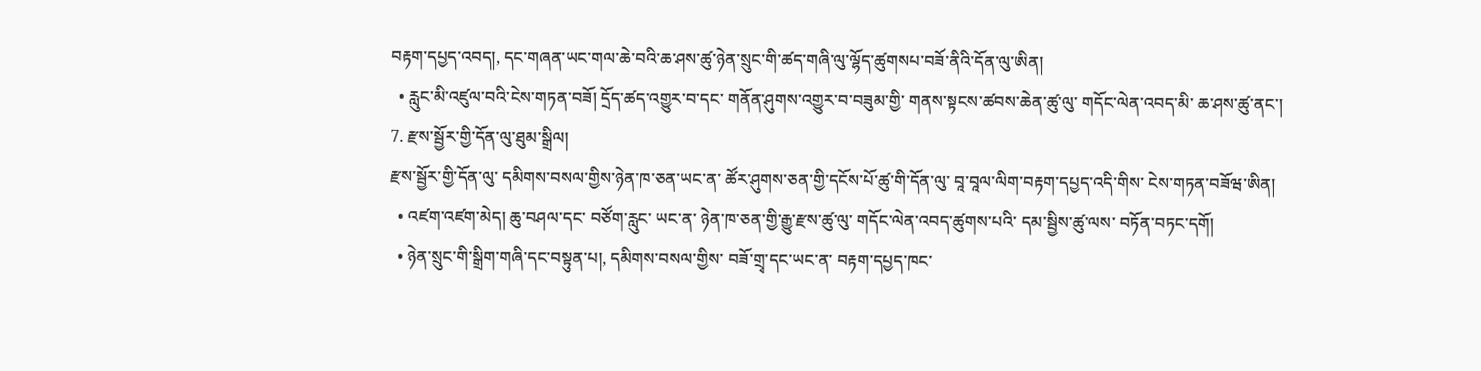བརྟག་དཔྱད་འབད།, དང་གཞན་ཡང་གལ་ཆེ་བའི་ཆ་ཤས་ཚུ་ཉེན་སྲུང་གི་ཚད་གཞི་ལུ་ལྷོད་ཚུགསཔ་བཟོ་ནིའི་དོན་ལུ་ཨིན།
  • རླུང་མི་འཛུལ་བའི་ངེས་གཏན་བཟོ། དྲོད་ཚད་འགྱུར་བ་དང་ གནོན་ཤུགས་འགྱུར་བ་བཟུམ་གྱི་ གནས་སྟངས་ཚབས་ཆེན་ཚུ་ལུ་ གདོང་ལེན་འབད་མི་ ཆ་ཤས་ཚུ་ནང་།
7. རྫས་སྦྱོར་གྱི་དོན་ལུ་ཐུམ་སྒྲིལ།
རྫས་སྦྱོར་གྱི་དོན་ལུ་ དམིགས་བསལ་གྱིས་ཉེན་ཁ་ཅན་ཡང་ན་ ཚོར་ཤུགས་ཅན་གྱི་དངོས་པོ་ཚུ་གི་དོན་ལུ་ བཱ་བཱལ་ལིག་བརྟག་དཔྱད་འདི་གིས་ ངེས་གཏན་བཟོཝ་ཨིན།
  • འཛག་འཛག་མེད། ཆུ་བཤལ་དང་ བཙོག་རླུང་ ཡང་ན་ ཉེན་ཁ་ཅན་གྱི་རྒྱུ་རྫས་ཚུ་ལུ་ གདོང་ལེན་འབད་ཚུགས་པའི་ དམ་སྦྱིས་ཚུ་ལས་ བཏོན་བཏང་དགོ།
  • ཉེན་སྲུང་གི་སྒྲིག་གཞི་དང་བསྟུན་པ།, དམིགས་བསལ་གྱིས་ བཟོ་གྲྭ་དང་ཡང་ན་ བརྟག་དཔྱད་ཁང་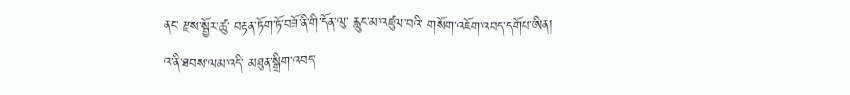ནང་ རྫས་སྦྱོར་ཚུ་ བརྟན་ཏོག་ཏོ་བཟོ་ནི་གི་དོན་ལུ་ རླུང་མ་འཛུལ་བའི་ གསོག་འཇོག་འབད་དགོཔ་ཨིན།
འ་ནི་ཐབས་ལམ་འདི་ མཐུན་སྒྲིག་འབད་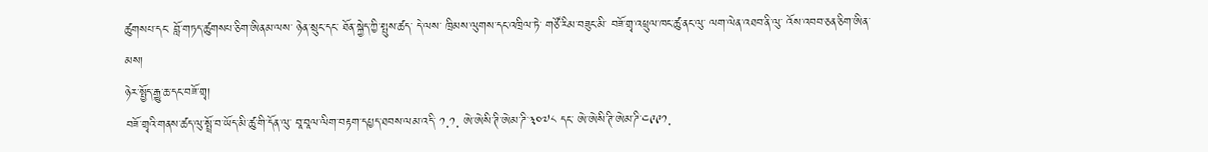ཚུགསཔ་དང་ བློ་གཏད་ཚུགསཔ་ཅིག་ཨིནམ་ལས་ ཉེན་སྲུང་དང་ ཐོན་སྐྱེད་ཀྱི་སྤུས་ཚད་ དེ་ལས་ ཁྲིམས་ལུགས་དང་འཁྲིལ་ཏེ་ གཙོ་རིམ་བཟུང་མི་ བཟོ་གྲྭ་འཕྲུལ་ཁང་ཚུ་ནང་ལུ་ ལག་ལེན་འཐབ་ནི་ལུ་ འོས་འབབ་ཅན་ཅིག་ཨིན་མས།
ཉེར་སྤྱོད་རྒྱུ་ཆ་དང་བཟོ་གྲྭ།
བཟོ་གྲྭའི་གནས་ཚད་ལུ་སྤྲོ་བ་ཡོད་མི་ཚུ་གི་དོན་ལུ་ བཱ་བཱལ་ལིག་བརྟག་དཔྱད་ཐབས་ལམ་འདི་ ༡.༡. ཨེ་ཨེསི་ཊི་ཨེམ་ཌི་༣༠༧༨ དང་ ཨེ་ཨེསི་ཊི་ཨེམ་ཌི་༤༩༩༡.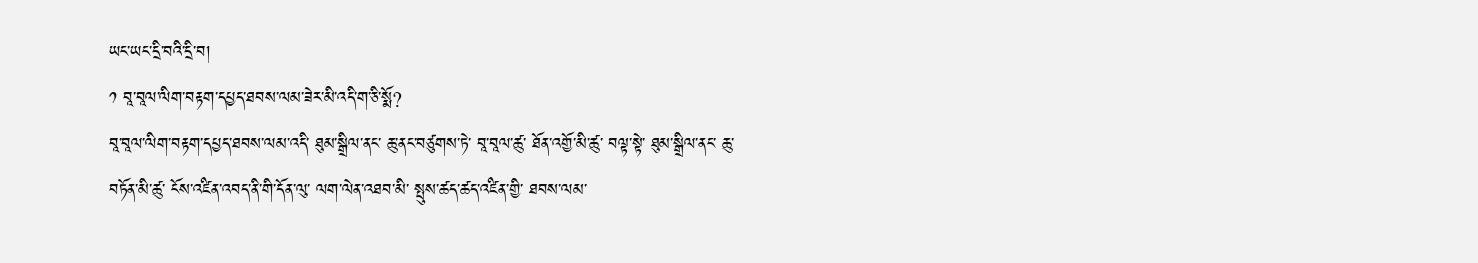ཡང་ཡང་དྲི་བའི་དྲི་བ།
༡ བཱ་བཱལ་ལིག་བརྟག་དཔྱད་ཐབས་ལམ་ཟེར་མི་འདི་ག་ཅི་སྨོ?
བཱ་བཱལ་ལིག་བརྟག་དཔྱད་ཐབས་ལམ་འདི་ ཐུམ་སྒྲིལ་ནང་ ཆུ་ནང་བཙུགས་ཏེ་ བཱ་བཱལ་ཚུ་ ཐོན་འགྱོ་མི་ཚུ་ བལྟ་སྟེ་ ཐུམ་སྒྲིལ་ནང་ ཆུ་བཏོན་མི་ཚུ་ ངོས་འཛིན་འབད་ནི་གི་དོན་ལུ་ ལག་ལེན་འཐབ་མི་ སྤུས་ཚད་ཚད་འཛིན་གྱི་ ཐབས་ལམ་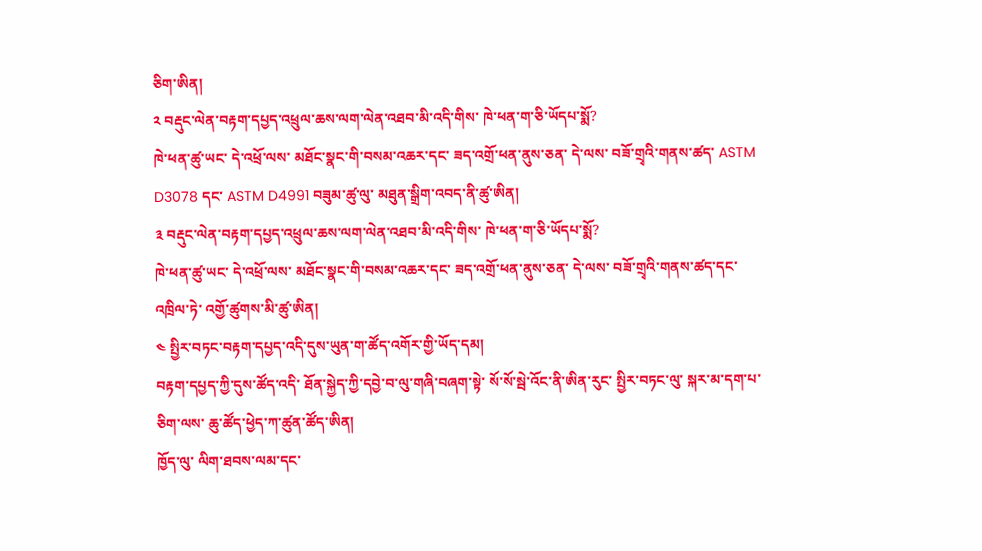ཅིག་ཨིན།
༢ བརྡུང་ལེན་བརྟག་དཔྱད་འཕྲུལ་ཆས་ལག་ལེན་འཐབ་མི་འདི་གིས་ ཁེ་ཕན་ག་ཅི་ཡོདཔ་སྨོ?
ཁེ་ཕན་ཚུ་ཡང་ དེ་འཕྲོ་ལས་ མཐོང་སྣང་གི་བསམ་འཆར་དང་ ཟད་འགྲོ་ཕན་ནུས་ཅན་ དེ་ལས་ བཟོ་གྲྭའི་གནས་ཚད་ ASTM D3078 དང་ ASTM D4991 བཟུམ་ཚུ་ལུ་ མཐུན་སྒྲིག་འབད་ནི་ཚུ་ཨིན།
༣ བརྡུང་ལེན་བརྟག་དཔྱད་འཕྲུལ་ཆས་ལག་ལེན་འཐབ་མི་འདི་གིས་ ཁེ་ཕན་ག་ཅི་ཡོདཔ་སྨོ?
ཁེ་ཕན་ཚུ་ཡང་ དེ་འཕྲོ་ལས་ མཐོང་སྣང་གི་བསམ་འཆར་དང་ ཟད་འགྲོ་ཕན་ནུས་ཅན་ དེ་ལས་ བཟོ་གྲྭའི་གནས་ཚད་དང་འཁྲིལ་ཏེ་ འགྱོ་ཚུགས་མི་ཚུ་ཨིན།
༤ སྤྱིར་བཏང་བརྟག་དཔྱད་འདི་དུས་ཡུན་ག་ཚོད་འགོར་གྱི་ཡོད་དམ།
བརྟག་དཔྱད་ཀྱི་དུས་ཚོད་འདི་ ཐོན་སྐྱེད་ཀྱི་དབྱེ་བ་ལུ་གཞི་བཞག་སྟེ་ སོ་སོ་སྦེ་འོང་ནི་ཨིན་རུང་ སྤྱིར་བཏང་ལུ་ སྐར་མ་དག་པ་ཅིག་ལས་ ཆུ་ཚོད་ཕྱེད་ཀ་ཚུན་ཚོད་ཨིན།
ཁྱོད་ལུ་ ལིག་ཐབས་ལམ་དང་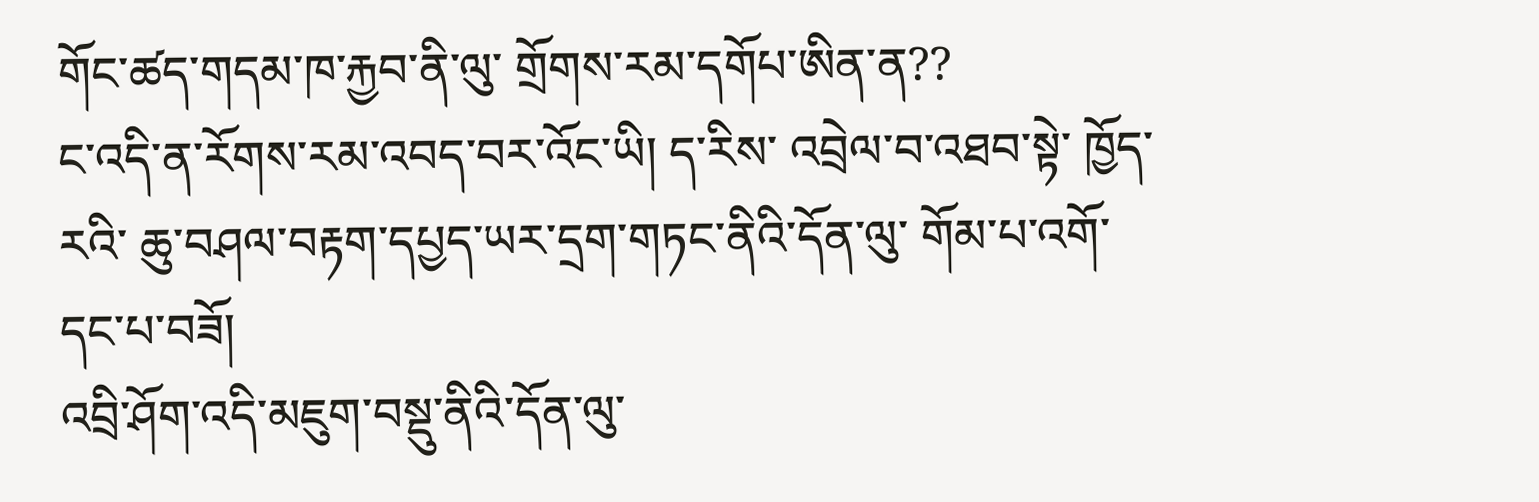གོང་ཚད་གདམ་ཁ་རྐྱབ་ནི་ལུ་ གྲོགས་རམ་དགོཔ་ཨིན་ན??
ང་འདི་ན་རོགས་རམ་འབད་བར་འོང་ཡི། ད་རིས་ འབྲེལ་བ་འཐབ་སྟེ་ ཁྱོད་རའི་ ཆུ་བཤལ་བརྟག་དཔྱད་ཡར་དྲག་གཏང་ནིའི་དོན་ལུ་ གོམ་པ་འགོ་དང་པ་བཟོ།
འབྲི་ཤོག་འདི་མཇུག་བསྡུ་ནིའི་དོན་ལུ་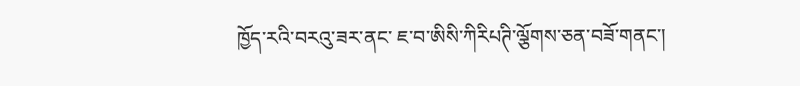ཁྱོད་རའི་བརའུ་ཟར་ནང་ ཇ་བ་ཨིསི་ཀིརིཔཊི་ལྕོགས་ཅན་བཟོ་གནང་།